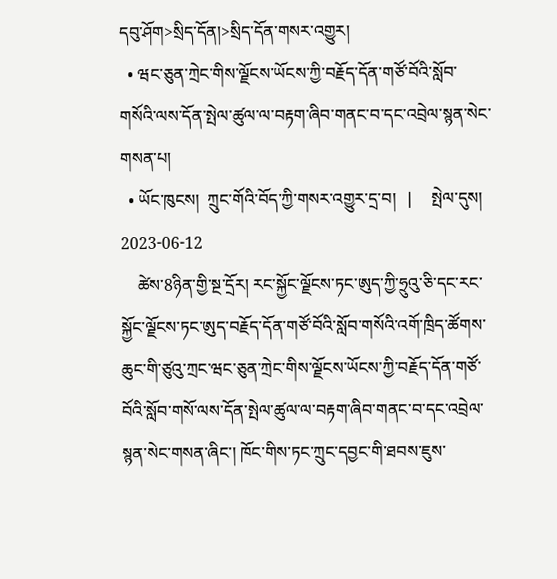དབུ་ཤོག>སྲིད་དོན།>སྲིད་དོན་གསར་འགྱུར།
  • ཝང་ཅུན་ཀྲེང་གིས་ལྗོངས་ཡོངས་ཀྱི་བརྗོད་དོན་གཙོ་བོའི་སློབ་གསོའི་ལས་དོན་སྤེལ་ཚུལ་ལ་བརྟག་ཞིབ་གནང་བ་དང་འབྲེལ་སྙན་སེང་གསན་པ།
  • ཡོང་ཁུངས།  ཀྲུང་གོའི་བོད་ཀྱི་གསར་འགྱུར་དྲ་བ།   |     སྤེལ་དུས།  2023-06-12
    ཚེས་8ཉིན་གྱི་སྔ་དྲོར། རང་སྐྱོང་ལྗོངས་ཏང་ཨུད་ཀྱི་ཧྲུའུ་ཅི་དང་རང་སྐྱོང་ལྗོངས་ཏང་ཨུད་བརྗོད་དོན་གཙོ་བོའི་སློབ་གསོའི་འགོ་ཁྲིད་ཚོགས་ཆུང་གི་ཙུའུ་ཀྲང་ཝང་ཅུན་ཀྲེང་གིས་ལྗོངས་ཡོངས་ཀྱི་བརྗོད་དོན་གཙོ་བོའི་སློབ་གསོ་ལས་དོན་སྤེལ་ཚུལ་ལ་བརྟག་ཞིབ་གནང་བ་དང་འབྲེལ་སྙན་སེང་གསན་ཞིང་། ཁོང་གིས་ཏང་ཀྲུང་དབྱང་གི་ཐབས་ཇུས་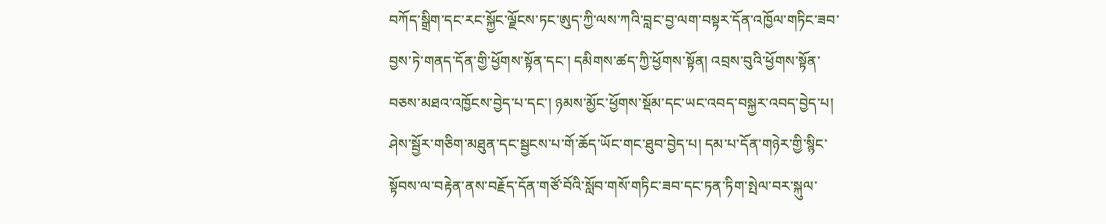བཀོད་སྒྲིག་དང་རང་སྐྱོང་ལྗོངས་ཏང་ཨུད་ཀྱི་ལས་ཀའི་བླང་བྱ་ལག་བསྟར་དོན་འཁྱོལ་གཏིང་ཟབ་བྱས་ཏེ་གནད་དོན་གྱི་ཕྱོགས་སྟོན་དང་། དམིགས་ཚད་ཀྱི་ཕྱོགས་སྟོན། འབྲས་བུའི་ཕྱོགས་སྟོན་བཅས་མཐའ་འཁྱོངས་བྱེད་པ་དང་། ཉམས་མྱོང་ཕྱོགས་སྡོམ་དང་ཡང་འབད་བསྐྱར་འབད་བྱེད་པ། ཤེས་སྦྱོར་གཅིག་མཐུན་དང་སྦྱངས་པ་གོ་ཆོད་ཡོང་གང་ཐུབ་བྱེད་པ། དམ་པ་དོན་གཉེར་གྱི་སྙིང་སྟོབས་ལ་བརྟེན་ནས་བརྗོད་དོན་གཙོ་བོའི་སློབ་གསོ་གཏིང་ཟབ་དང་ཏན་ཏིག་སྤེལ་བར་སྐུལ་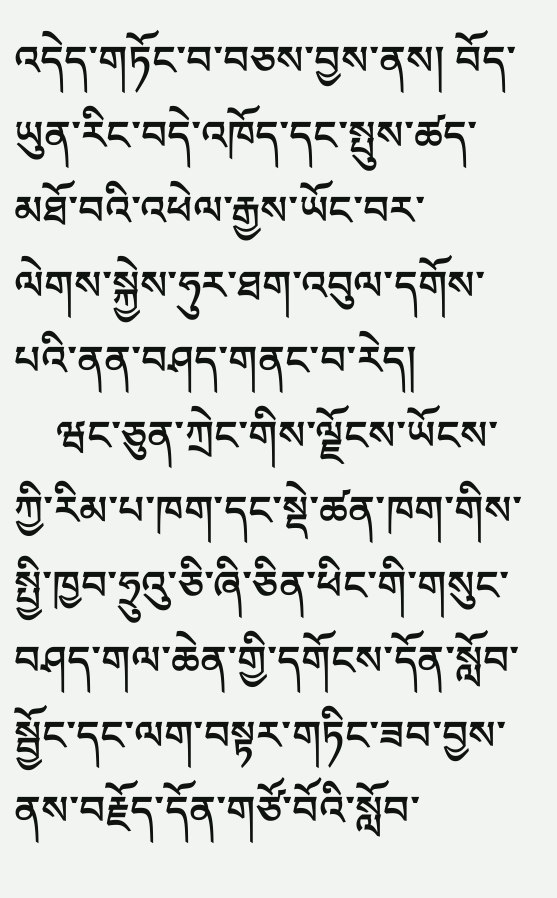འདེད་གཏོང་བ་བཅས་བྱས་ནས། བོད་ཡུན་རིང་བདེ་འཁོད་དང་སྤུས་ཚད་མཐོ་བའི་འཕེལ་རྒྱས་ཡོང་བར་ལེགས་སྐྱེས་ཧུར་ཐག་འབུལ་དགོས་པའི་ནན་བཤད་གནང་བ་རེད།
    ཝང་ཅུན་ཀྲེང་གིས་ལྗོངས་ཡོངས་ཀྱི་རིམ་པ་ཁག་དང་སྡེ་ཚན་ཁག་གིས་སྤྱི་ཁྱབ་ཧྲུའུ་ཅི་ཞི་ཅིན་ཕིང་གི་གསུང་བཤད་གལ་ཆེན་གྱི་དགོངས་དོན་སློབ་སྦྱོང་དང་ལག་བསྟར་གཏིང་ཟབ་བྱས་ནས་བརྗོད་དོན་གཙོ་བོའི་སློབ་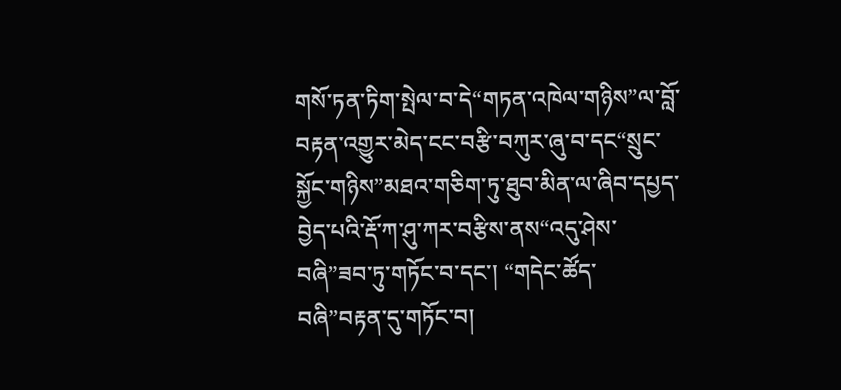གསོ་ཏན་ཏིག་སྤེལ་བ་དེ“གཏན་འཁེལ་གཉིས”ལ་བློ་བརྟན་འགྱུར་མེད་ངང་བརྩི་བཀུར་ཞུ་བ་དང“སྲུང་སྐྱོང་གཉིས”མཐའ་གཅིག་ཏུ་ཐུབ་མིན་ལ་ཞིབ་དཔྱད་བྱེད་པའི་རྡོ་ཀ་ཤུ་ཀར་བརྩིས་ནས“འདུ་ཤེས་བཞི”ཟབ་ཏུ་གཏོང་བ་དང་། “གདེང་ཚོད་བཞི”བརྟན་དུ་གཏོང་བ།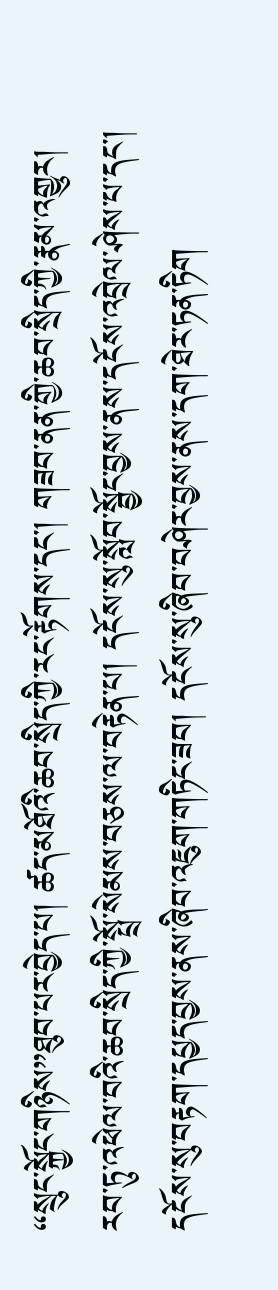“སྲུང་སྐྱོང་གཉིས”ཐུབ་པར་བྱེད་པ། ཚད་མཐོའི་ཆབ་སྲིད་ཀྱི་རང་རྟོགས་དང་། གཟབ་ནན་གྱི་ཆབ་སྲིད་ཀྱི་རྣམ་འགྱུར། རབ་ཏུ་འཕེལ་བའི་ཆབ་སྲིད་ཀྱི་སྤྲོ་སེམས་བཅས་ལ་བརྟེན་པ། དངོས་སུ་སློབ་སྦྱོང་བྱས་ནས་དངོས་འབྲེལ་ཤེས་པ་དང་། དངོས་སུ་བརྟག་དཔྱད་བྱས་ནས་ཞིབ་འཇུག་གཏིང་ཟབ། དངོས་སུ་ཞིབ་བཤེར་བྱས་ནས་དག་ཐེར་ཏན་ཏིག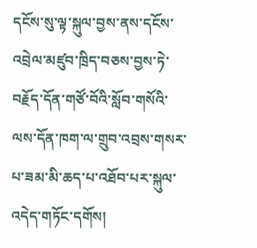དངོས་སུ་ལྟ་སྐུལ་བྱས་ནས་དངོས་འབྲེལ་མཛུབ་ཁྲིད་བཅས་བྱས་ཏེ་བརྗོད་དོན་གཙོ་བོའི་སློབ་གསོའི་ལས་དོན་ཁག་ལ་གྲུབ་འབྲས་གསར་པ་ཟམ་མི་ཆད་པ་འཐོབ་པར་སྐུལ་འདེད་གཏོང་དགོས།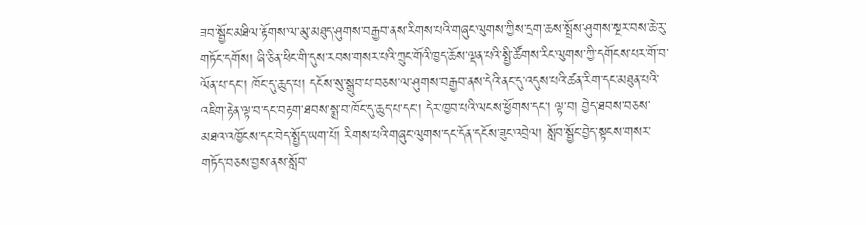ཟབ་སྦྱོང་མཐིལ་རྟོགས་ལ་མུ་མཐུད་ཤུགས་བརྒྱབ་ནས་རིགས་པའི་གཞུང་ལུགས་ཀྱིས་དྲག་ཆས་སྤྲོས་ཤུགས་སྔར་བས་ཆེ་རུ་གཏོང་དགོས། ཞི་ཅིན་ཕིང་གི་དུས་རབས་གསར་པའི་ཀྲུང་གོའི་ཁྱད་ཆོས་ལྡན་པའི་སྤྱི་ཚོགས་རིང་ལུགས་ཀྱི་དགོངས་པར་གོ་བ་ལོན་པ་དང་། ཁོང་དུ་ཆུད་པ། དངོས་སུ་སྒྲུབ་པ་བཅས་ལ་ཤུགས་བརྒྱབ་ནས་དེའི་ནང་དུ་འདུས་པའི་ཚན་རིག་དང་མཐུན་པའི་འཇིག་རྟེན་ལྟ་བ་དང་བརྟག་ཐབས་སྨྲ་བ་ཁོང་དུ་ཆུད་པ་དང་། དེར་ཁྱབ་པའི་ལངས་ཕྱོགས་དང་། ལྟ་བ། བྱེད་ཐབས་བཅས་མཐའ་འཁྱོངས་དང་བེད་སྤྱོད་ཡག་པོ། རིགས་པའི་གཞུང་ལུགས་དང་དོན་དངོས་ཟུང་འབྲེལ། སློབ་སྦྱོང་བྱེད་སྟངས་གསར་གཏོད་བཅས་བྱས་ནས་སློབ་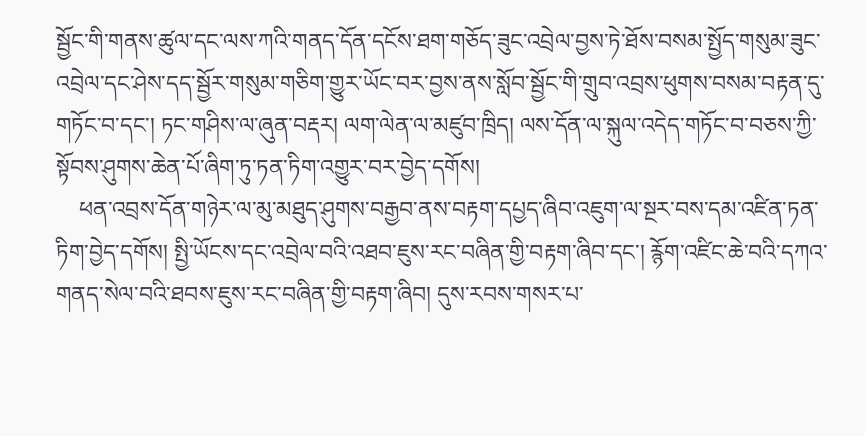སྦྱོང་གི་གནས་ཚུལ་དང་ལས་ཀའི་གནད་དོན་དངོས་ཐག་གཅོད་ཟུང་འབྲེལ་བྱས་ཏེ་ཐོས་བསམ་སྤྱོད་གསུམ་ཟུང་འབྲེལ་དང་ཤེས་དད་སྦྱོར་གསུམ་གཅིག་གྱུར་ཡོང་བར་བྱས་ནས་སློབ་སྦྱོང་གི་གྲུབ་འབྲས་ཕུགས་བསམ་བརྟན་དུ་གཏོང་བ་དང་། ཏང་གཤིས་ལ་ཞུན་བརྡར། ལག་ལེན་ལ་མཛུབ་ཁྲིད། ལས་དོན་ལ་སྐུལ་འདེད་གཏོང་བ་བཅས་ཀྱི་སྟོབས་ཤུགས་ཆེན་པོ་ཞིག་ཏུ་ཏན་ཏིག་འགྱུར་བར་བྱེད་དགོས།
    ཕན་འབྲས་དོན་གཉེར་ལ་མུ་མཐུད་ཤུགས་བརྒྱབ་ནས་བརྟག་དཔྱད་ཞིབ་འཇུག་ལ་སྔར་བས་དམ་འཛིན་ཏན་ཏིག་བྱེད་དགོས། སྤྱི་ཡོངས་དང་འབྲེལ་བའི་འཐབ་ཇུས་རང་བཞིན་གྱི་བརྟག་ཞིབ་དང་། རྙོག་འཛིང་ཆེ་བའི་དཀའ་གནད་སེལ་བའི་ཐབས་ཇུས་རང་བཞིན་གྱི་བརྟག་ཞིབ། དུས་རབས་གསར་པ་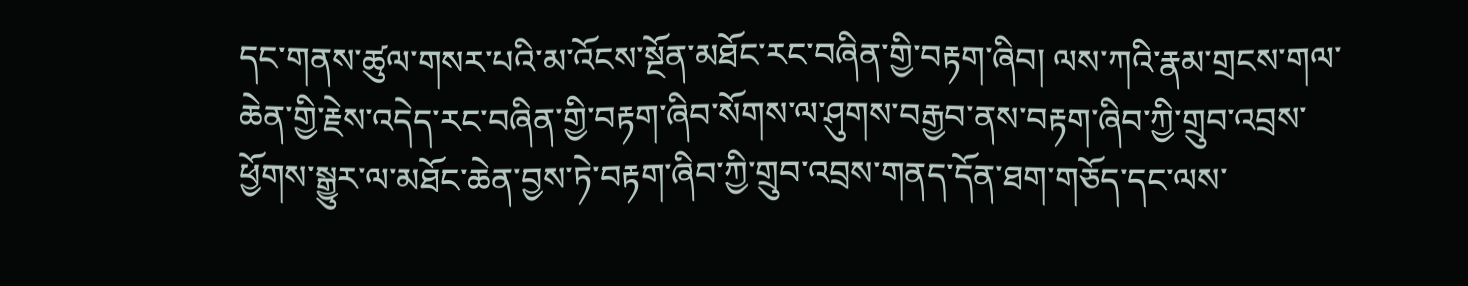དང་གནས་ཚུལ་གསར་པའི་མ་འོངས་སྔོན་མཐོང་རང་བཞིན་གྱི་བརྟག་ཞིབ། ལས་ཀའི་རྣམ་གྲངས་གལ་ཆེན་གྱི་རྗེས་འདེད་རང་བཞིན་གྱི་བརྟག་ཞིབ་སོགས་ལ་ཤུགས་བརྒྱབ་ནས་བརྟག་ཞིབ་ཀྱི་གྲུབ་འབྲས་ཕྱོགས་སྒྱུར་ལ་མཐོང་ཆེན་བྱས་ཏེ་བརྟག་ཞིབ་ཀྱི་གྲུབ་འབྲས་གནད་དོན་ཐག་གཅོད་དང་ལས་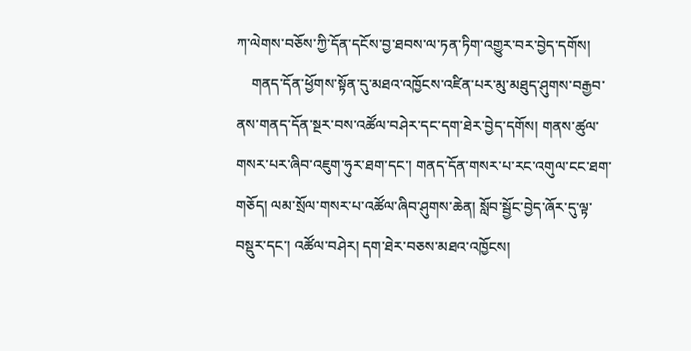ཀ་ལེགས་བཅོས་ཀྱི་དོན་དངོས་བྱ་ཐབས་ལ་ཏན་ཏིག་འགྱུར་བར་བྱེད་དགོས།
    གནད་དོན་ཕྱོགས་སྟོན་དུ་མཐའ་འཁྱོངས་འཛིན་པར་མུ་མཐུད་ཤུགས་བརྒྱབ་ནས་གནད་དོན་སྔར་བས་འཚོལ་བཤེར་དང་དག་ཐེར་བྱེད་དགོས། གནས་ཚུལ་གསར་པར་ཞིབ་འཇུག་ཧུར་ཐག་དང་། གནད་དོན་གསར་པ་རང་འགུལ་ངང་ཐག་གཅོད། ལམ་སྲོལ་གསར་པ་འཚོལ་ཞིབ་ཤུགས་ཆེན། སློབ་སྦྱོང་བྱེད་ཞོར་དུ་ལྟ་བསྡུར་དང་། འཚོལ་བཤེར། དག་ཐེར་བཅས་མཐའ་འཁྱོངས།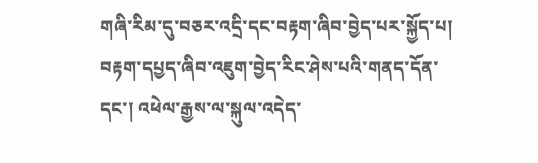གཞི་རིམ་དུ་བཅར་འདྲི་དང་བརྟག་ཞིབ་བྱེད་པར་སྐྱོད་པ། བརྟག་དཔྱད་ཞིབ་འཇུག་བྱེད་རིང་ཤེས་པའི་གནད་དོན་དང་། འཕེལ་རྒྱས་ལ་སྐུལ་འདེད་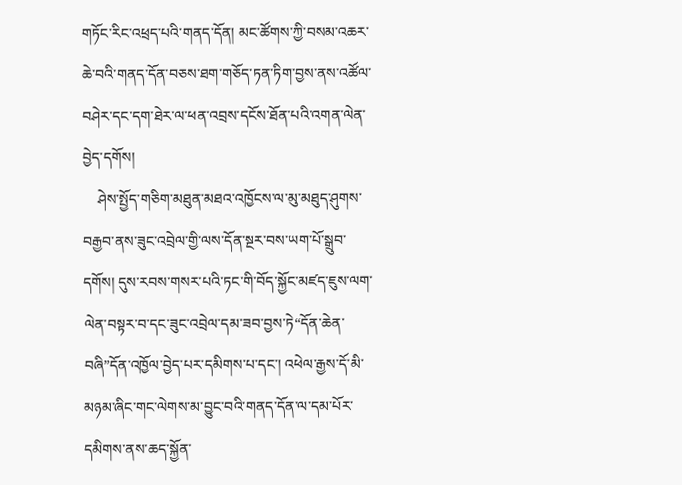གཏོང་རིང་འཕྲད་པའི་གནད་དོན། མང་ཚོགས་ཀྱི་བསམ་འཆར་ཆེ་བའི་གནད་དོན་བཅས་ཐག་གཅོད་ཏན་ཏིག་བྱས་ནས་འཚོལ་བཤེར་དང་དག་ཐེར་ལ་ཕན་འབྲས་དངོས་ཐོན་པའི་འགན་ལེན་བྱེད་དགོས།
    ཤེས་སྤྱོད་གཅིག་མཐུན་མཐའ་འཁྱོངས་ལ་མུ་མཐུད་ཤུགས་བརྒྱབ་ནས་ཟུང་འབྲེལ་གྱི་ལས་དོན་སྔར་བས་ཡག་པོ་སྒྲུབ་དགོས། དུས་རབས་གསར་པའི་ཏང་གི་བོད་སྐྱོང་མཛད་ཇུས་ལག་ལེན་བསྟར་བ་དང་ཟུང་འབྲེལ་དམ་ཟབ་བྱས་ཏེ“དོན་ཆེན་བཞི”དོན་འཁྱོལ་བྱེད་པར་དམིགས་པ་དང་། འཕེལ་རྒྱས་དོ་མི་མཉམ་ཞིང་གང་ལེགས་མ་བྱུང་བའི་གནད་དོན་ལ་དམ་པོར་དམིགས་ནས་ཆད་སྐྱོན་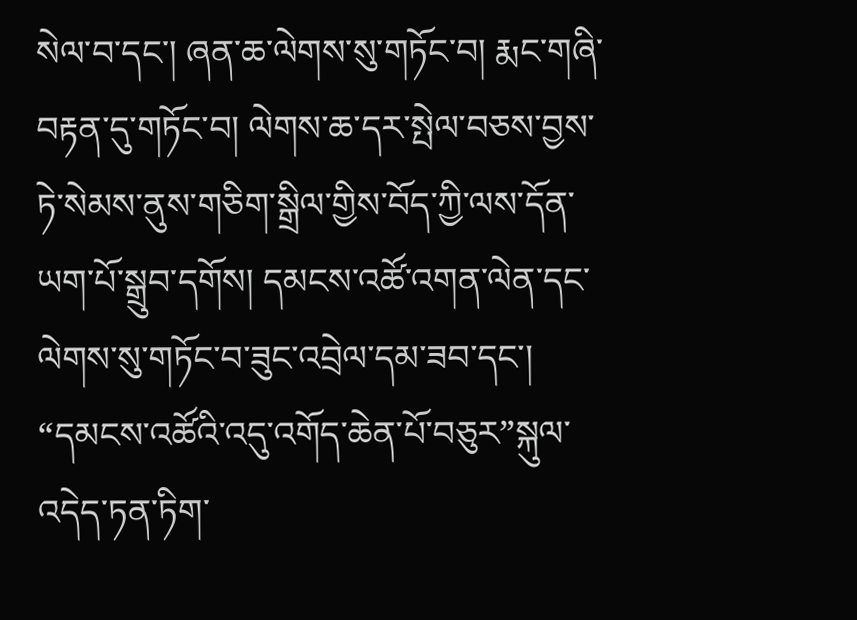སེལ་བ་དང་། ཞན་ཆ་ལེགས་སུ་གཏོང་བ། རྨང་གཞི་བརྟན་དུ་གཏོང་བ། ལེགས་ཆ་དར་སྤེལ་བཅས་བྱས་ཏེ་སེམས་ནུས་གཅིག་སྒྲིལ་གྱིས་བོད་ཀྱི་ལས་དོན་ཡག་པོ་སྒྲུབ་དགོས། དམངས་འཚོ་འགན་ལེན་དང་ལེགས་སུ་གཏོང་བ་ཟུང་འབྲེལ་དམ་ཟབ་དང་། “དམངས་འཚོའི་འདུ་འགོད་ཆེན་པོ་བཅུར”སྐུལ་འདེད་ཏན་ཏིག་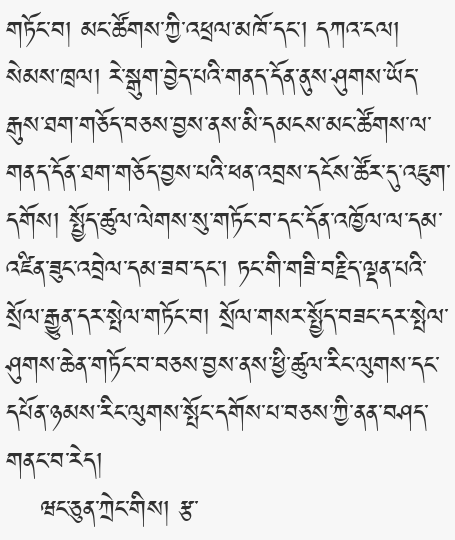གཏོང་བ། མང་ཚོགས་ཀྱི་འཕྲལ་མཁོ་དང་། དཀའ་ངལ། སེམས་ཁྲལ། རེ་སྒུག་བྱེད་པའི་གནད་དོན་ནུས་ཤུགས་ཡོད་རྒུས་ཐག་གཅོད་བཅས་བྱས་ནས་མི་དམངས་མང་ཚོགས་ལ་གནད་དོན་ཐག་གཅོད་བྱས་པའི་ཕན་འབྲས་དངོས་ཚོར་དུ་འཇུག་དགོས། སྤྱོད་ཚུལ་ལེགས་སུ་གཏོང་བ་དང་དོན་འཁྱོལ་ལ་དམ་འཛིན་ཟུང་འབྲེལ་དམ་ཟབ་དང་། ཏང་གི་གཟི་བརྗིད་ལྡན་པའི་སྲོལ་རྒྱུན་དར་སྤེལ་གཏོང་བ། སྲོལ་གསར་སྤྱོད་བཟང་དར་སྤེལ་ཤུགས་ཆེན་གཏོང་བ་བཅས་བྱས་ནས་ཕྱི་ཚུལ་རིང་ལུགས་དང་དཔོན་ཉམས་རིང་ལུགས་སྤོང་དགོས་པ་བཅས་ཀྱི་ནན་བཤད་གནང་བ་རེད།
    ཝང་ཅུན་ཀྲེང་གིས། རྩ་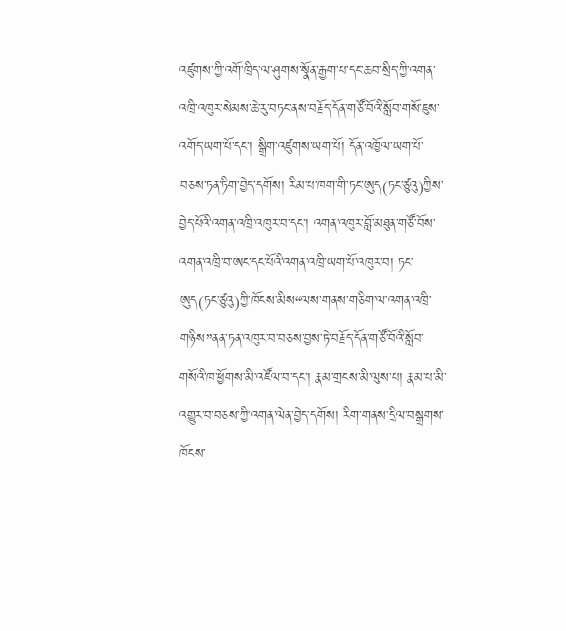འཛུགས་ཀྱི་འགོ་ཁྲིད་ལ་ཤུགས་སྣོན་རྒྱག་པ་དང་ཆབ་སྲིད་ཀྱི་འགན་འཁྲི་འཁུར་སེམས་ཆེ་རུ་བཏང་ནས་བརྗོད་དོན་གཙོ་བོའི་སློབ་གསོ་ཇུས་འགོད་ཡག་པོ་དང་། སྒྲིག་འཛུགས་ཡག་པོ། དོན་འཁྱོལ་ཡག་པོ་བཅས་ཏན་ཏིག་བྱེད་དགོས། རིམ་པ་ཁག་གི་ཏང་ཨུད(ཏང་ཙུའུ)ཀྱིས་བྱེད་པོའི་འགན་འཁྲི་འཁུར་བ་དང་། འགན་འཁུར་བློ་མཐུན་གཙོ་བོས་འགན་འཁྲི་བ་ཨང་དང་པོའི་འགན་འཁྲི་ཡག་པོ་འཁུར་བ། ཏང་ཨུད(ཏང་ཙུའུ)ཀྱི་ཁོངས་མིས“ལས་གནས་གཅིག་ལ་འགན་འཁྲི་གཉིས”ནན་ཏན་འཁུར་བ་བཅས་བྱས་ཏེ་བརྗོད་དོན་གཙོ་བོའི་སློབ་གསོའི་ཁ་ཕྱོགས་མི་འཛོལ་བ་དང་། རྣམ་གྲངས་མི་ལུས་པ། རྣམ་པ་མི་འགྱུར་བ་བཅས་ཀྱི་འགན་ལེན་བྱེད་དགོས། རིག་གནས་དྲིལ་བསྒྲགས་ཁོངས་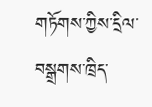གཏོགས་ཀྱིས་དྲིལ་བསྒྲགས་ཁྲིད་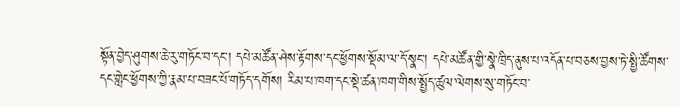སྟོན་བྱེད་ཤུགས་ཆེ་རུ་གཏོང་བ་དང་། དཔེ་མཚོན་ཤེས་རྟོགས་དང་ཕྱོགས་སྡོམ་ལ་དོ་སྣང་། དཔེ་མཚོན་གྱི་སྣེ་ཁྲིད་ནུས་པ་འདོན་པ་བཅས་བྱས་ཏེ་སྤྱི་ཚོགས་དང་གླེང་ཕྱོགས་ཀྱི་རྣམ་པ་བཟང་པོ་གཏོད་དགོས། རིམ་པ་ཁག་དང་སྡེ་ཚན་ཁག་གིས་སྤྱོད་ཚུལ་ལེགས་སུ་གཏོང་བ་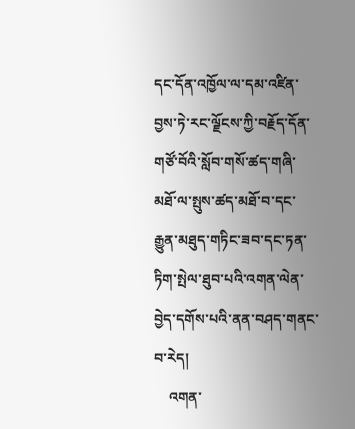དང་དོན་འཁྱོལ་ལ་དམ་འཛིན་བྱས་ཏེ་རང་ལྗོངས་ཀྱི་བརྗོད་དོན་གཙོ་བོའི་སློབ་གསོ་ཚད་གཞི་མཐོ་ལ་སྤུས་ཚད་མཐོ་བ་དང་རྒྱུན་མཐུད་གཏིང་ཟབ་དང་ཏན་ཏིག་སྤེལ་ཐུབ་པའི་འགན་ལེན་བྱེད་དགོས་པའི་ནན་བཤད་གནང་བ་རེད།
    འགན་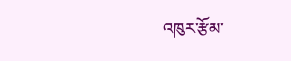འཁུར་རྩོམ་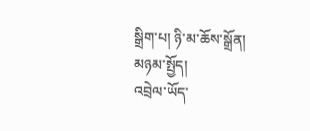སྒྲིག་པ། ཉི་མ་ཆོས་སྒྲོན།
མཉམ་སྤྱོད།
འབྲེལ་ཡོད་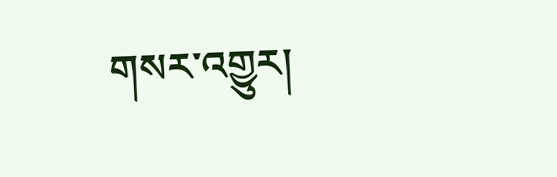གསར་འགྱུར།